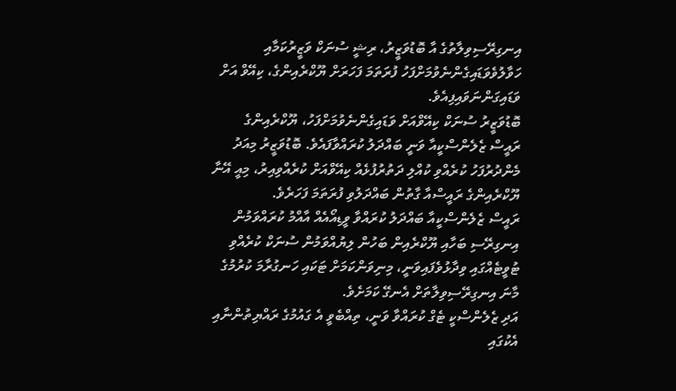އިނގިރޭސިވިލާތުގެ އާ ބޮޑުވަޒީރު، ރިޝީ ސުނަކް ވަޒީރުކަމާއި ހަވާލުވެވަޑައިގެންނެވުމަށްފަހު ފުރަތަމަ ފަހަރަށް ޔޫކްރެއިންގެ، ކިއޭވް އަށް ވަޑައިގަންނަވައިފިއެވެ.
ބޮޑުވަޒީރު ސުނަކް ކިއޭވްއަށް ވަޑައިގެންނެވުމަށްފަހު، ޔޫކްރެއިންގެ ރައީސް ޒެލެންސްކީއާ ވަނީ ބައްދަލު ކުރައްވާފައެވެ. ބޮޑުވަޒީރު މިއަދު މެންދުރުފަހު ކުރެއްވި ކުއްލި ދަތުރުފުޅެއް ކިއޭވްއަށް ކުރެއްވިއިރު، މިއީ އޭނާ ޔޫކްރެއިންގެ ރައީސްއާ ގާތުން ބައްދަލުވި ފުރަތަމަ ފަހަރެވެ.
ރައީސް ޒެލެންސްކީއާ ބައްދަލު ކުރައްވާ ވީޑިއޯއެއް އާއްމު ކުރައްވަމުން އިނގިރޭސި ބަހާއި ޔޫކްރެއިން ބަހުން ލިޔުއްވަމުން ސުނަކް ކުރެއްވި ޓުވީޓެއްގައި ވިދާޅުވެފައިވަނީ، މިނިވަންކަމަށް ޓަކައި ހަނގުރާމަ ކުރުމުގެ މާނަ އިނގިރޭސިވިލާތަށް އެނގޭ ކަމަށެވެ.
އަދި ޒެލެންސްކީ ޓެގް ކުރައްވާ ވަނީ، ތިއްބެވީ އެ ގައުމުގެ ރައްޔިތުންނާއި އެކުގައި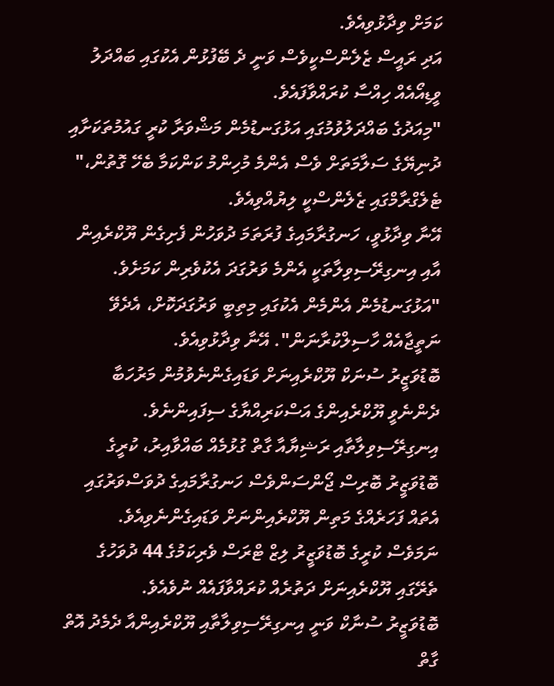ކަމަށް ވިދާޅުވިއެވެ.
އަދި ރައީސް ޒެލެންސްކީވެސް ވަނީ ދެ ބޭފުޅުން އެކުގައި ބައްދަލު ވީޑިއޯއެއް ހިއްސާ ކުރައްވާފައެވެ.
"މިއަދުގެ ބައްދަލުވުމުގައި އަޅުގަނޑުމެން މަޝްވަރާ ކުރީ ގައުމުތަކަށާއި ދުނިޔޭގެ ސަލާމަތަށް ވެސް އެންމެ މުހިންމު ކަންކަމާ ބެހޭ ގޮތުން،" ޓެލެގްރާމްގައި ޒެލެންސްކީ ލިޔުއްވިއެވެ.
އޭނާ ވިދާޅުވީ، ހަނގުރާމައިގެ ފުރަތަމަ ދުވަހުން ފެށިގެން ޔޫކްރެއިން އާއި އިނގިރޭސިވިލާތަކީ އެންމެ ވަރުގަދަ އެކުވެރިން ކަމަށެވެ.
"އަޅުގަނޑުމެން އެންމެން އެކުގައި މިތިބީ ވަރުގަދަކޮށް، އެދެވޭ ނަތީޖާއެއް ހާސިލްކުރާނަން". އޭނާ ވިދާޅުވިއެވެ.
ބޮޑުވަޒީރު ސުނަކް ޔޫކްރެއިނަށް ވަޑައިގެންނެވުމުން މަރުހަބާ ދެންނެވީ ޔޫކްރެއިންގެ އަސްކަރިއްޔާގެ ސިފައިންނެވެ.
އިނގިރޭސިވިލާތާއި ރަޝިޔާއާ ގާތް ގުޅުމެއް ބައްވާއިރު، ކުރީގެ ބޮޑުވަޒީރު ބޮރިސް ޖޯންސަންވެސް ހަނގުރާމައިގެ ދުވަސްވަރުގައި އެތައް ފަހަރެއްގެ މަތިން ޔޫކްރެއިންނަށް ވަޑައިގެންނެވިއެވެ.
ނަމަވެސް ކުރީގެ ބޮޑުވަޒީރު ލިޒް ޓްރަސް ވެރިކަމުގެ 44 ދުވަހުގެ ތެރޭގައި ޔޫކްރެއިނަށް ދަތުރެއް ކުރައްވާފައެއް ނުވެއެވެ.
ބޮޑުވަޒީރު ސުނާކް ވަނީ އިނގިރޭސިވިލާތާއި ޔޫކްރެއިންއާ ދެމެދު އޮތް ގާތް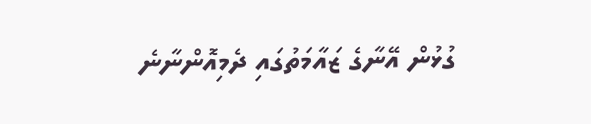ގުޅުން އޭނާގެ ޒައާމަތުގައި ދެމިއޮންނާނެ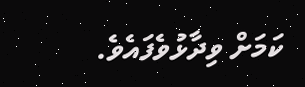ކަމަށް ވިދާޅުވެފައެވެ.